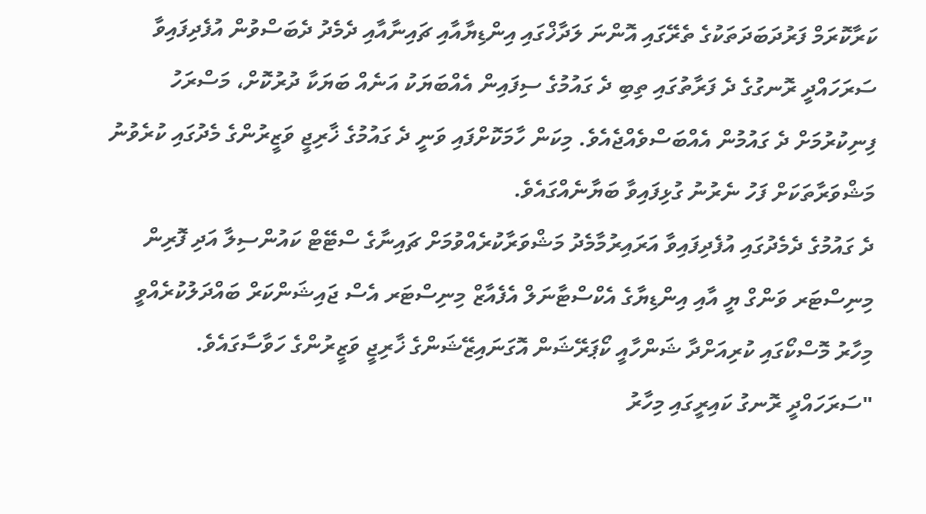ކަރާކޮރަމް ފަރުދަބަދަތަކުގެ ތެރޭގައި އޮންނަ ލަދާޚްގައި އިންޑިޔާއާއި ޗައިނާއާއި ދެމެދު ދެބަސްވުން އުފެދިފައިވާ ސަރަހައްދީ ރޮނގުގެ ދެ ފަރާތުގައި ތިބި ދެ ގައުމުގެ ސިފައިން އެއްބަޔަކު އަނެއް ބަޔަކާ ދުރުކޮށް، މަސްރަހު ފިނިކުރުމަށް ދެ ގައުމުން އެއްބަސްވެއްޖެއެވެ. މިކަން ހާމަކޮށްފައި ވަނީ ދެ ގައުމުގެ ޚާރިޖީ ވަޒީރުންގެ މެދުގައި ކުރެވުނު މަޝްވަރާތަކަށް ފަހު ނެރުނު ގުޅިފައިވާ ބަޔާނެއްގައެވެ.
ދެ ގައުމުގެ ދެމެދުގައި އުފެދިފައިވާ އަރައިރުމާމެދު މަޝްވަރާކުރެއްވުމަށް ޗައިނާގެ ސްޓޭޓް ކައުންސިލާ އަދި ފޮރިން މިނިސްޓަރ ވަންގް ޔީ އާއި އިންޑިޔާގެ އެކްސްޓާނަލް އެފެއާޒް މިނިސްޓަރ އެސް ޖައިޝަންކަރް ބައްދަލުކުރެއްވީ މިހާރު މޮސްކޯގައި ކުރިއަށްދާ ޝަންހާއީ ކޯޕަރޭޝަން އޮގަނައިޒޭޝަންގެ ޚާރިޖީ ވަޒީރުންގެ ހަވާސާގައެވެ.
"ސަރަހައްދީ ރޮނގު ކައިރީގައި މިހާރު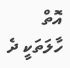އޮތް ހާލަތަކީ ދެ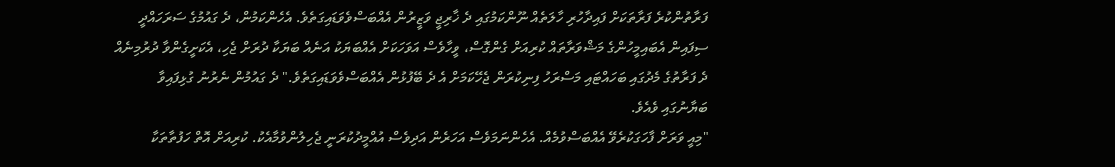ފަރާތުންކުރެ ފަރާތަކަށް ފައިދާހުރި ހާލަތެއް ނޫންކަމުގައި ދެ ޚާރިޖީ ވަޒީރުން އެއްބަސްވެވަޑައިގަތެވެ. އެހެންކަމުން، ދެ ގައުމުގެ ސަރަހައްދީ ސިފައިން އެބައިމީހުންގެ މަޝްވަރާތައް ކުރިއަށް ގެންގޮސް، ވީހާވެސް އަވަހަކަށް އެއްބަޔަކު އަނެއް ބަޔަކާ ދުރަށް ޖެހި، އެކަށީގެންވާ ދުރުމިނެއް ދެ ފަރާތުގެ މެދުގައި ބަހައްޓައި މަސްރަހު ފިނިކުރަން ޖެހޭކަމަށް އެ ދެ ބޭފުޅުން އެއްބަސްވެވަޑައިގަތެވެ." ދެ ގައުމުން ނެރުނު ގުޅިފައިވާ ބަޔާނުގައި ވެއެވެ.
"މިއީ ވަރަށް ފާހަގަކުރެވޭ އެއްބަސްވުމެއް. އެހެންނަމަވެސް އަހަރެން އަދިވެސް އުއްމީދުކުރަނީ ޖެހިލުންވުމާއެކު. ކުރިއަށް އޮތް ހަފުތާތަކާ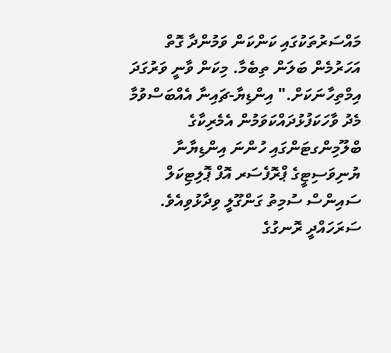މައްސަރުތަކުގައި ކަންކަން ވަމުންދާ ގޮތް އަހަރުމެން ބަލަން ތިބެމާ. މިކަން ވާނީ ވަރުގަދަ އިމްތިހާނަކަށް." އިންޑިޔާ-ޗައިނާ އެއްބަސްވުމާ މެދު ވާހަކަފުޅުދައްކަވަމުން އެމެރިކާގެ ބްލޫމިންގޓަންގައި ހުންނަ އިންޑިޔާނާ ޔުނިވަސިޓީގެ ޕްރޮފެސަރ އޮފް ޕޮލިޓިކަލް ސައިންސް ސުމިތު ގަންގޫލީ ވިދާޅުވިއެވެ.
ސަރަހައްދީ ރޮނގުގެ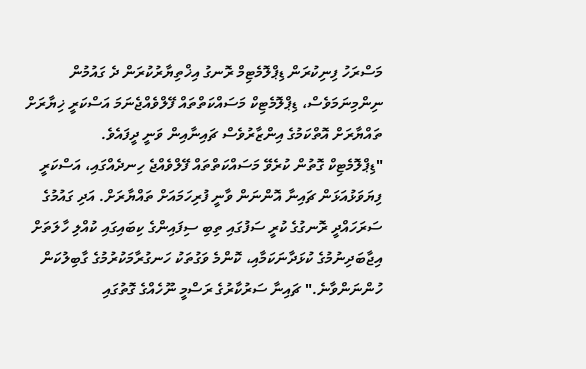މަސްރަހު ފިނިކުރަން ޑިޕްލޮމެޓިމް ރޮނގު އިޚްތިޔާރުކުރަން ދެ ގައުމުން ނިންމިނަމަވެސް، ޑިޕްލޮމެޓިކް މަސައްކަތްތައް ފޭލްވެއްޖެނަމަ އަސްކަރީ ޚިޔާރަށް ތައްޔާރަށް އޮތްކަމުގެ އިންޒާރުވެސް ޗައިނާއިން ވަނީ ދީފައެވެ.
"ޑިޕްލޮމެޓިކް ގޮތުން ކުރެވޭ މަސައްކަތްތައް ފޭލްވެއްޖެ ހިނދެއްގައި، އަސްކަރީ ފިޔަވަޅުއަޅަން ޗައިނާ އޮންނަން ވާނީ ފުރިހަމައަށް ތައްޔާރަށް. އަދި ގައުމުގެ ސަރަހައްދީ ރޮނގުގެ ކުރީ ސަފުގައި ތިބި ސިފައިންގެ ކިބައިގައި ކުއްލި ހާލަތަށް އިޖާބަދިނުމުގެ ކުޅަދާނަކަމާއި، ކޮންމެ ވަގުތަކު ހަނގުރާމަކުރުމުގެ ގާބިލުކަން ހުންނަންވާނެ." ޗައިނާ ސަރުކާރުގެ ރަސްމީ ނޫހެއްގެ ގޮތުގައި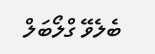ބެލެވޭ ގްލޯބަލް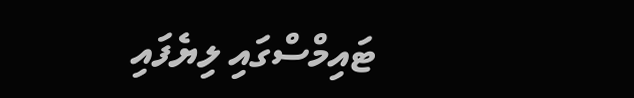ޓައިމްސްގައި ލިޔެފައި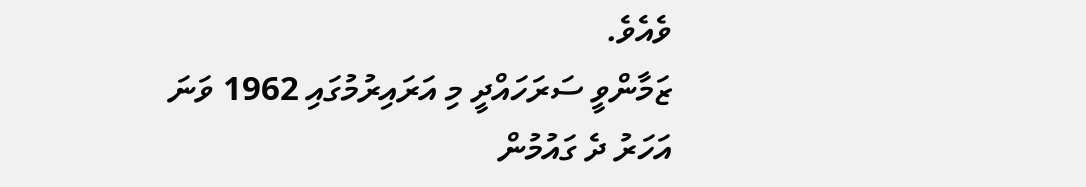ވެއެވެ.
ޒަމާންވީ ސަރަހައްދީ މި އަރައިރުމުގައި 1962 ވަނަ އަހަރު ދެ ގައުމުން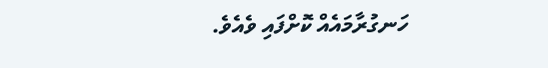ހަނގުރާމައެއް ކޮށްފައި ވެއެވެ.